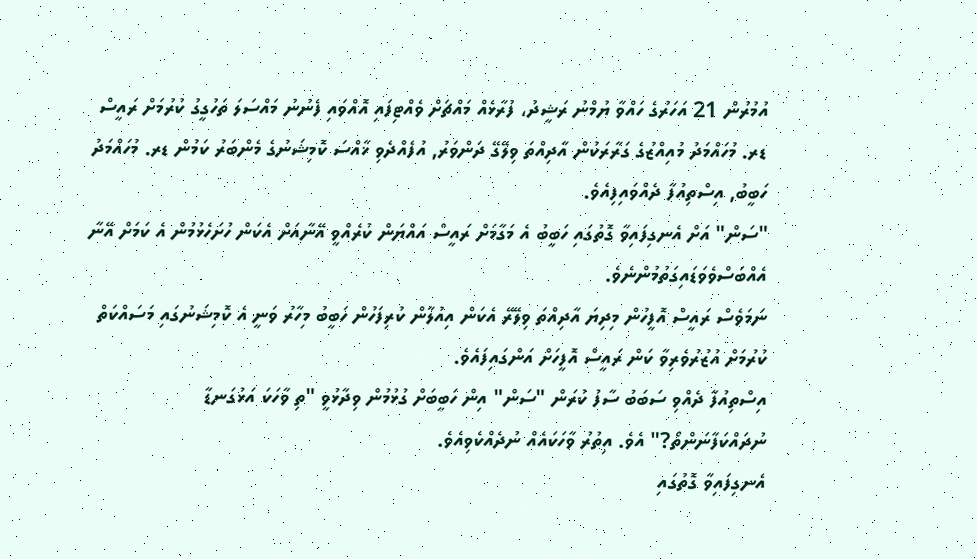އުމުރުން 21 އަހަރުގެ ހައްވާ ޔުމްނު ރަޝީދު، ފުރާޅެއް މައްޗަށް ވެއްޓިފައި އޮއްވައި ފެނުނު މައްސަލަ ތަހުގީގު ކުރުމަށް ރައީސް ޑރ. މުހައްމަދު މުއިއްޒުގެ ގަރާރަކުން އާދިއްތަ ވިލޭގޭ ދަންވަރު, އުފެއްދެވި ޚާއްސަ ކޮމިޝަނުގެ މެންބަރު ކަމުން ޑރ. މުހައްމަދު ހަބީބު, އިސްތިއުފާ ދެއްވައިފިއެވެ.
"ސަން" އަށް އެނގިފައިވާ ގޮތުގައި ހަބީބު އެ މަގާމަށް ރައީސް އައްޔަން ކުރެއްވީ އޭނާއަށް އެކަން ހުށަހެޅުމުން އެ ކަމަށް އޭނާ އެއްބަސްވެވަޑައިގަތުމުންނެވެ.
ނަމަވެސް ރައީސް އޮފީހުން މިދިޔަ އާދިއްތަ ވިލޭރޭ އެކަން އިއުލާން ކުރިފަހުން ހަބީބު މިހާރު ވަނީ އެ ކޮމިޝަނުގައި މަސައްކަތް ކުރުމަށް އުޒުރުވެރިވާ ކަން ރައީސް އޮފީހަށް އަންގައިފައެވެ.
އިސްތިއުފާ ދެއްވި ސަބަބު ސާފު ކުރަން "ސަން" އިން ހަބީބަށް ގުޅުމުން ވިދާޅުވީ "ތި ވާހަކަ އަޅުގަނޑާ ނުދައްކަފާނަންތޯ?" އެވެ. އިތުރު ވާހަކައެއް ނުދެއްކެވިއެވެ.
އެނގިފައިވާ ގޮތުގައި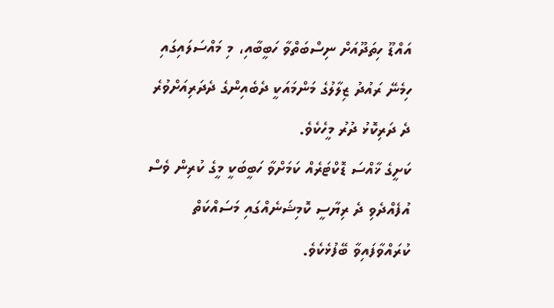އައްޑޫ ހިތަދޫއަށް ނިސްބަތްވާ ހަބީބާއި، މި މައްސަލައިގައި ހިމެނޭ ރައުދު ޒިލާލުގެ މަންމައަކީ ދެބެއިންގެ ދެދަރިއަށްވުރެ ދެ ދަރިކޮޅު ދުރު މީހެކެވެ.
ކަށީގެ ޚާއްސަ ޑޮކްޓަރެއް ކަމަށްވާ ހަބީބަކީ މީގެ ކުރިން ވެސް އުފެއްދެވި ދެ ރިޔާސީ ކޮމިޝަނެއްގައި މަސައްކަތް ކުރައްވާފައިވާ ބޭފުޅެކެވެ.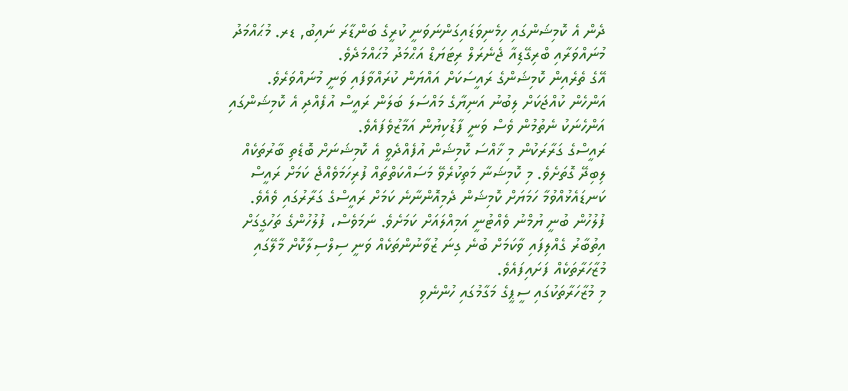ދެން އެ ކޮމިޝަންގައި ހިމެނިވަޑައިގަންނަވަނީ ކުރީގެ ބަންޑާރަ ނައިބު, ޑރ. މުޙައްމަދު މުނައްވަރާއި ބްރިގޭޑިއާ ޖެނެރަލް ރިޓަޔަޑް އަޙްމަދު މުޙައްމަދެވެ.
އޭގެ ތެރެއިން ކޮމިޝަންގެ ރައީސަކަށް އައްޔަން ކުރައްވާފައި ވަނީ މުނައްވަރެވެ.
އަންހެން ކުއްޖަކަށް ލިބުނު އަނިޔާގެ މައްސަލަ ބަލަން ރައީސް އުފެއްދި އެ ކޮމިޝަންގައި އަންހެނަކު ނެތުމުން ވެސް ވަނީ ފާޑުކިޔުން އަމާޒުވެފައެވެ.
ރައީސްގެ ގަރާރަކުން މި ޚާއްސަ ކޮމިޝަން އުފެއްދެވީ އެ ކޮމިޝަނަށް ބޮޑެތި ބާރުތަކެއް ލިބިދޭ ގޮތަށެވެ. މި ކޮމިޝަނާ މަތިކުރެވޭ މަސައްކަތްތައް ފުރިހަމަވެއްޖެ ކަމަށް ރައީސް ކަނޑައެޅުއްވުމާ ހަމަޔަށް ކޮމިޝަން ދެމިއޮންނާނެ ކަމަށް ރައީސްގެ ގަރާރުގައި ވެއެވެ.
ފުލުހުން ބުނީ ޔުމްނު ވެއްޓުނީ އަމިއްލައަށް ކަމަށެވެ. ނަމަވެސް، ފުލުހުންގެ ތަހުގީގަށް އިތުބާރު ގެއްލިފައި ވާކަމަށް ބުނެ ގިނަ ޒުވާނުންތަކެއް ވަނީ ސިލްސިލާކޮށް މާލޭގައި މުޒާހަރާތަކެއް ފަށައިފައެވެ.
މި މުޒާހަރާތަކުގައި ސީޕީގެ މަގާމުގައި ހުންނެވި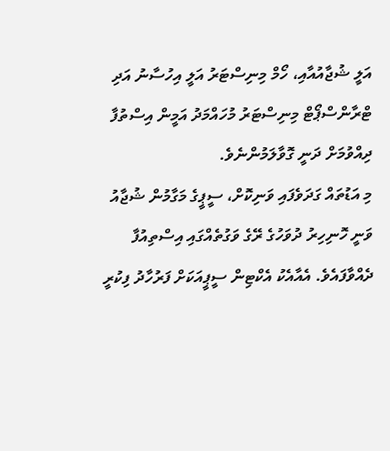އަލީ ޝުޖާއުއާއި، ހޯމް މިނިސްޓަރު އަލީ އިހުސާނު އަދި ޓްރާންސްޕޯޓް މިނިސްޓަރު މުހައްމަދު އަމީން އިސްތުފާ ދިއްވުމަށް ދަނީ ގޮވާލަމުންނެވެ.
މި އަޑުތައް ގަދަވެފައި ވަނިކޮށް، ސީޕީގެ މަގާމުން ޝުޖާއު ވަނީ ހޮނިހިރު ދުވަހުގެ ރޭގެ ވަގުތެއްގައި އިސްތިއުފާ ދެއްވާފައެވެ. އެއާއެކު އެކްޓިން ސީޕީއަކަށް ފަރުހާދު ފިކުރީ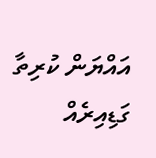އައްޔަން ކުރިތާ ގަޑިއިރެއް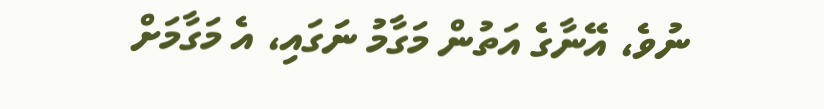ނުވެ، އޭނާގެ އަތުން މަގާމު ނަގައި، އެ މަގާމަށް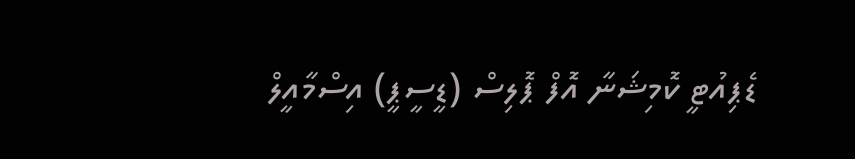ޑެޕިއުޓީ ކޮމިޝަނާ އޮފް ޕޮލިސް (ޑީސީޕީ) އިސްމާއީލް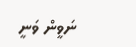ނަވީން ވަނީ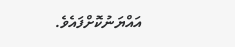އައްޔަނުކޮށްފައެވެ.